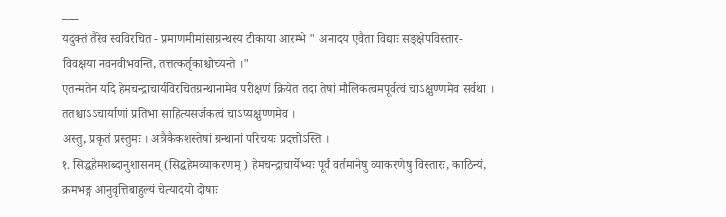___
यदुक्तं तैरेव स्वविरचित - प्रमाणमीमांसाग्रन्थस्य टीकाया आरम्भे " अनादय एवैता विद्याः सङ्क्षेपविस्तार- विवक्षया नवनवीभवन्ति, तत्तत्कर्तृकाश्चोच्यन्ते ।"
एतन्मतेन यदि हेमचन्द्राचार्यविरचितग्रन्थानामेव परीक्षणं क्रियेत तदा तेषां मौलिकत्वमपूर्वत्वं चाऽक्षुण्णमेव सर्वथा । ततश्चाऽऽचार्याणां प्रतिभा साहित्यसर्जकत्वं चाऽप्यक्षुण्णमेव ।
अस्तु, प्रकृतं प्रस्तुमः । अत्रैकैकशस्तेषां ग्रन्थानां परिचयः प्रदत्तोऽस्ति ।
१. सिद्धहेमशब्दानुशासनम् (सिद्धहेमव्याकरणम् ) हेमचन्द्राचार्येभ्यः पूर्वं वर्तमानेषु व्याकरणेषु विस्तारः, काठिन्यं, क्रमभङ्ग आनुवृत्तिबाहुल्यं चेत्यादयो दोषाः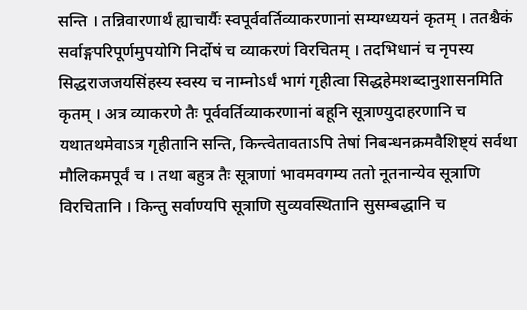सन्ति । तन्निवारणार्थं ह्याचार्यैः स्वपूर्ववर्तिव्याकरणानां सम्यग्ध्ययनं कृतम् । ततश्चैकं सर्वाङ्गपरिपूर्णमुपयोगि निर्दोषं च व्याकरणं विरचितम् । तदभिधानं च नृपस्य सिद्धराजजयसिंहस्य स्वस्य च नाम्नोऽर्धं भागं गृहीत्वा सिद्धहेमशब्दानुशासनमिति कृतम् । अत्र व्याकरणे तैः पूर्ववर्तिव्याकरणानां बहूनि सूत्राण्युदाहरणानि च यथातथमेवाऽत्र गृहीतानि सन्ति, किन्त्वेतावताऽपि तेषां निबन्धनक्रमवैशिष्ट्यं सर्वथा मौलिकमपूर्वं च । तथा बहुत्र तैः सूत्राणां भावमवगम्य ततो नूतनान्येव सूत्राणि विरचितानि । किन्तु सर्वाण्यपि सूत्राणि सुव्यवस्थितानि सुसम्बद्धानि च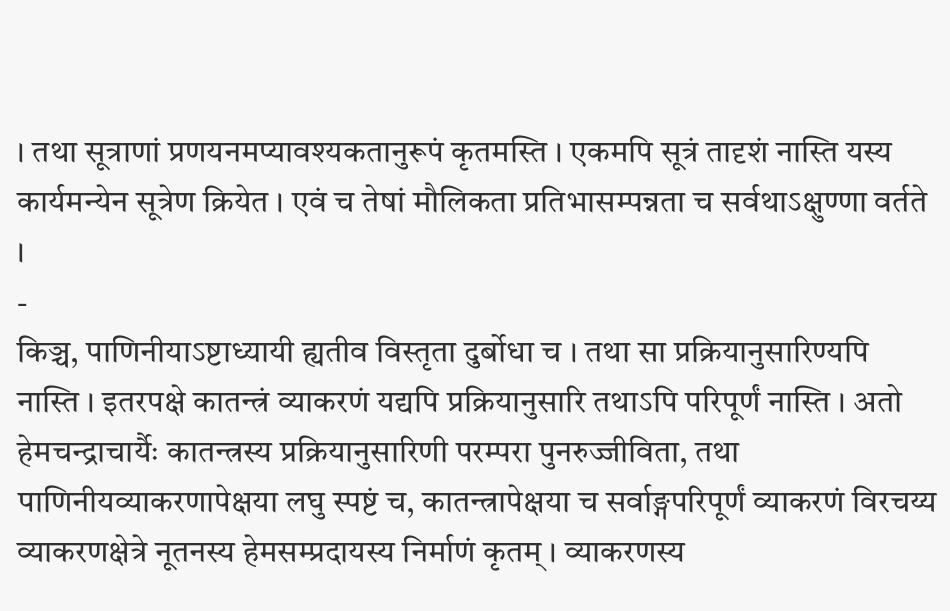। तथा सूत्राणां प्रणयनमप्यावश्यकतानुरूपं कृतमस्ति । एकमपि सूत्रं तादृशं नास्ति यस्य कार्यमन्येन सूत्रेण क्रियेत । एवं च तेषां मौलिकता प्रतिभासम्पन्नता च सर्वथाऽक्षुण्णा वर्तते ।
-
किञ्च, पाणिनीयाऽष्टाध्यायी ह्यतीव विस्तृता दुर्बोधा च । तथा सा प्रक्रियानुसारिण्यपि नास्ति । इतरपक्षे कातन्त्रं व्याकरणं यद्यपि प्रक्रियानुसारि तथाऽपि परिपूर्णं नास्ति । अतो हेमचन्द्राचार्यैः कातन्त्रस्य प्रक्रियानुसारिणी परम्परा पुनरुज्जीविता, तथा पाणिनीयव्याकरणापेक्षया लघु स्पष्टं च, कातन्त्रापेक्षया च सर्वाङ्गपरिपूर्णं व्याकरणं विरचय्य व्याकरणक्षेत्रे नूतनस्य हेमसम्प्रदायस्य निर्माणं कृतम् । व्याकरणस्य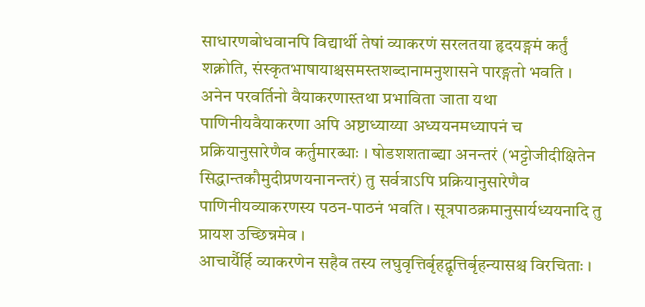साधारणबोधवानपि विद्यार्थी तेषां व्याकरणं सरलतया हृदयङ्गमं कर्तुं शक्नोति, संस्कृतभाषायाश्चसमस्तशब्दानामनुशासने पारङ्गतो भवति ।
अनेन परवर्तिनो वैयाकरणास्तथा प्रभाविता जाता यथा पाणिनीयवैयाकरणा अपि अष्टाध्याय्या अध्ययनमध्यापनं च प्रक्रियानुसारेणैव कर्तुमारब्धाः । षोडशशताब्द्या अनन्तरं (भट्टोजीदीक्षितेन सिद्धान्तकौमुदीप्रणयनानन्तरं) तु सर्वत्राऽपि प्रक्रियानुसारेणैव पाणिनीयव्याकरणस्य पठन-पाठनं भवति । सूत्रपाठक्रमानुसार्यध्ययनादि तु प्रायश उच्छिन्नमेव ।
आचार्यैर्हि व्याकरणेन सहैव तस्य लघुवृत्तिर्बृहद्वृत्तिर्बृहन्यासश्च विरचिताः ।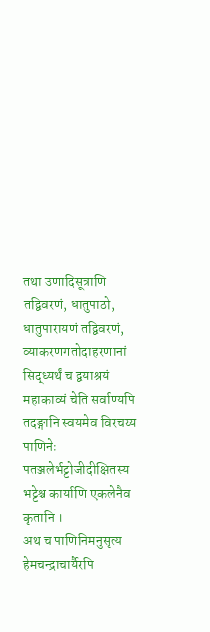तथा उणादिसूत्राणि तद्विवरणं, धातुपाठो, धातुपारायणं तद्विवरणं, व्याकरणगतोदाहरणानां सिद्ध्यर्थं च द्वयाश्रयं महाकाव्यं चेति सर्वाण्यपि तदङ्गानि स्वयमेव विरचय्य पाणिनेः पतञ्जलेर्भट्टोजीदीक्षितस्य भट्टेश्च कार्याणि एकलेनैव कृतानि ।
अथ च पाणिनिमनुसृत्य हेमचन्द्राचार्यैरपि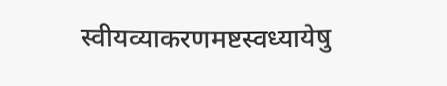स्वीयव्याकरणमष्टस्वध्यायेषु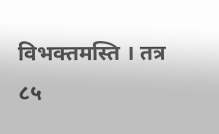विभक्तमस्ति । तत्र
८५